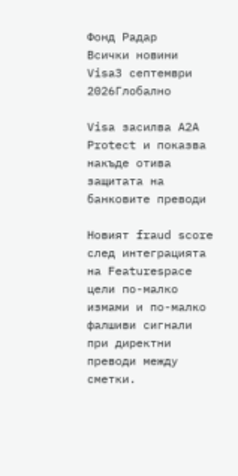Фонд Радар
Всички новини
Visa3 септември 2026Глобално

Visa засилва A2A Protect и показва накъде отива защитата на банковите преводи

Новият fraud score след интеграцията на Featurespace цели по-малко измами и по-малко фалшиви сигнали при директни преводи между сметки.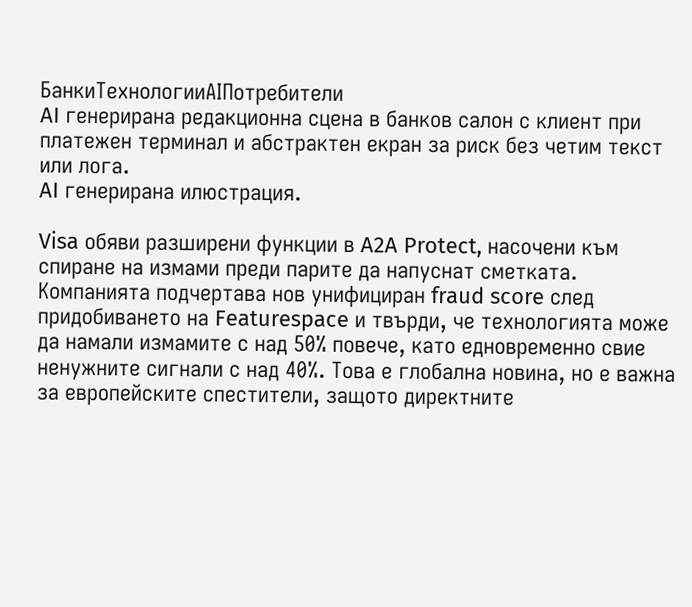БанкиТехнологииAIПотребители
AI генерирана редакционна сцена в банков салон с клиент при платежен терминал и абстрактен екран за риск без четим текст или лога.
AI генерирана илюстрация.

Visa обяви разширени функции в A2A Protect, насочени към спиране на измами преди парите да напуснат сметката. Компанията подчертава нов унифициран fraud score след придобиването на Featurespace и твърди, че технологията може да намали измамите с над 50% повече, като едновременно свие ненужните сигнали с над 40%. Това е глобална новина, но е важна за европейските спестители, защото директните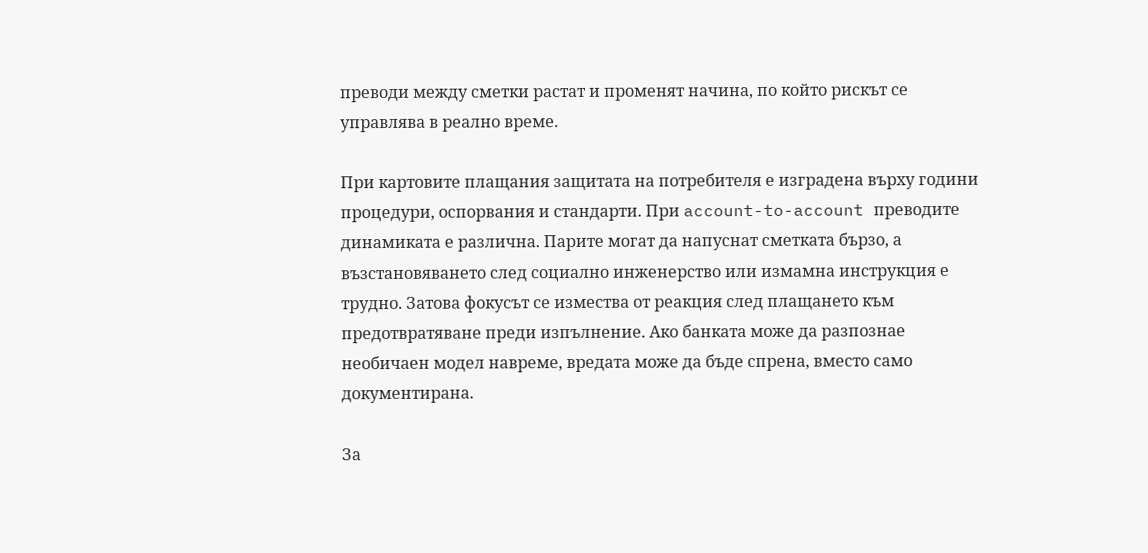преводи между сметки растат и променят начина, по който рискът се управлява в реално време.

При картовите плащания защитата на потребителя е изградена върху години процедури, оспорвания и стандарти. При account-to-account преводите динамиката е различна. Парите могат да напуснат сметката бързо, а възстановяването след социално инженерство или измамна инструкция е трудно. Затова фокусът се измества от реакция след плащането към предотвратяване преди изпълнение. Ако банката може да разпознае необичаен модел навреме, вредата може да бъде спрена, вместо само документирана.

За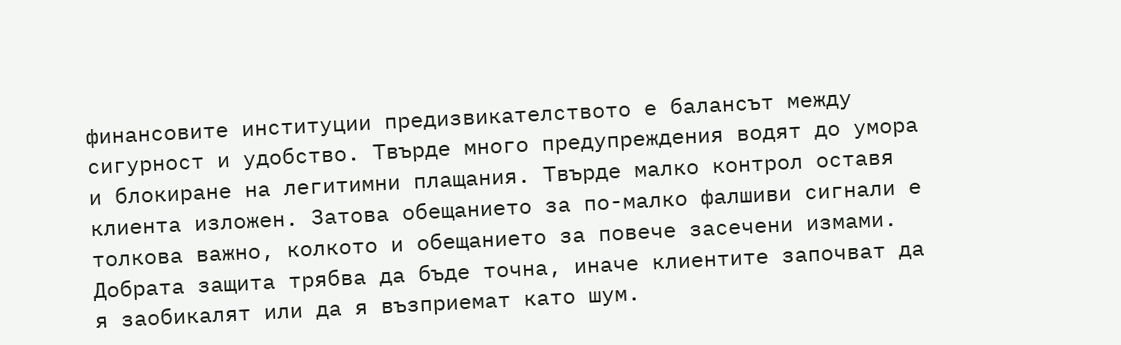финансовите институции предизвикателството е балансът между сигурност и удобство. Твърде много предупреждения водят до умора и блокиране на легитимни плащания. Твърде малко контрол оставя клиента изложен. Затова обещанието за по-малко фалшиви сигнали е толкова важно, колкото и обещанието за повече засечени измами. Добрата защита трябва да бъде точна, иначе клиентите започват да я заобикалят или да я възприемат като шум.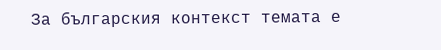За българския контекст темата е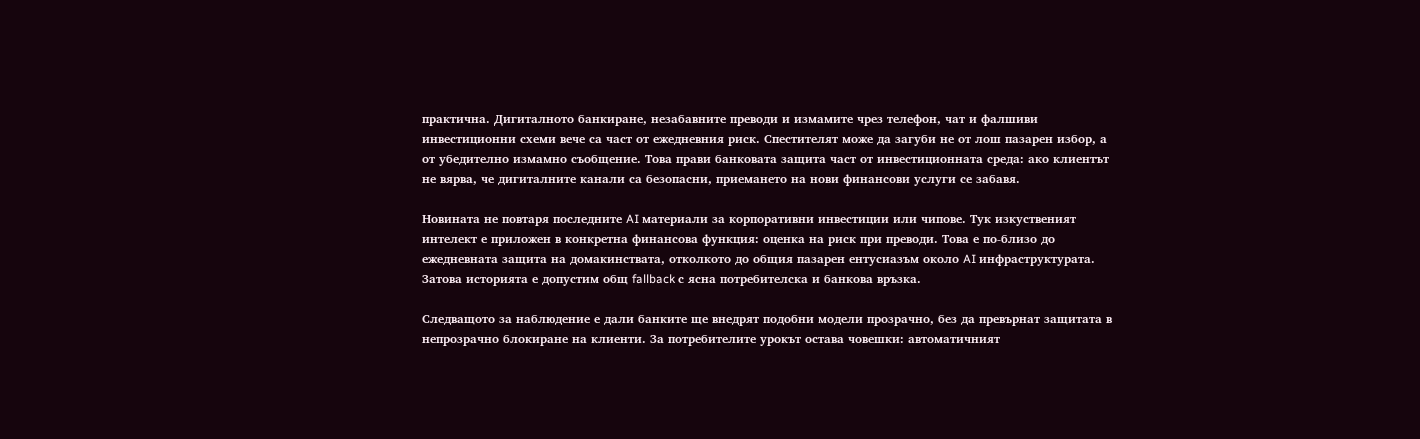практична. Дигиталното банкиране, незабавните преводи и измамите чрез телефон, чат и фалшиви инвестиционни схеми вече са част от ежедневния риск. Спестителят може да загуби не от лош пазарен избор, а от убедително измамно съобщение. Това прави банковата защита част от инвестиционната среда: ако клиентът не вярва, че дигиталните канали са безопасни, приемането на нови финансови услуги се забавя.

Новината не повтаря последните AI материали за корпоративни инвестиции или чипове. Тук изкуственият интелект е приложен в конкретна финансова функция: оценка на риск при преводи. Това е по-близо до ежедневната защита на домакинствата, отколкото до общия пазарен ентусиазъм около AI инфраструктурата. Затова историята е допустим общ fallback с ясна потребителска и банкова връзка.

Следващото за наблюдение е дали банките ще внедрят подобни модели прозрачно, без да превърнат защитата в непрозрачно блокиране на клиенти. За потребителите урокът остава човешки: автоматичният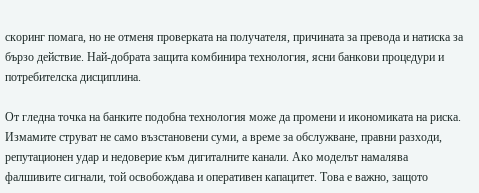скоринг помага, но не отменя проверката на получателя, причината за превода и натиска за бързо действие. Най-добрата защита комбинира технология, ясни банкови процедури и потребителска дисциплина.

От гледна точка на банките подобна технология може да промени и икономиката на риска. Измамите струват не само възстановени суми, а време за обслужване, правни разходи, репутационен удар и недоверие към дигиталните канали. Ако моделът намалява фалшивите сигнали, той освобождава и оперативен капацитет. Това е важно, защото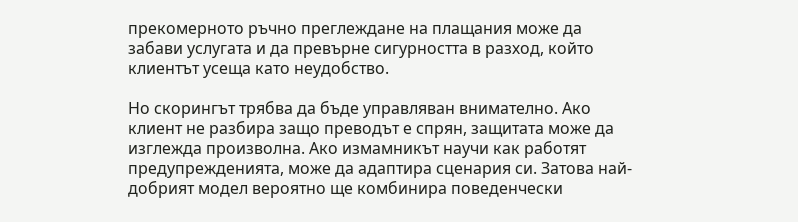прекомерното ръчно преглеждане на плащания може да забави услугата и да превърне сигурността в разход, който клиентът усеща като неудобство.

Но скорингът трябва да бъде управляван внимателно. Ако клиент не разбира защо преводът е спрян, защитата може да изглежда произволна. Ако измамникът научи как работят предупрежденията, може да адаптира сценария си. Затова най-добрият модел вероятно ще комбинира поведенчески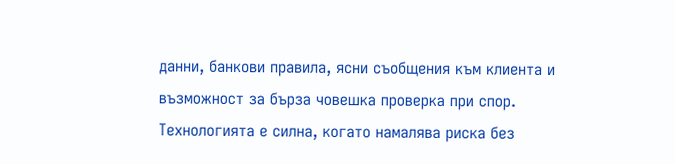данни, банкови правила, ясни съобщения към клиента и възможност за бърза човешка проверка при спор. Технологията е силна, когато намалява риска без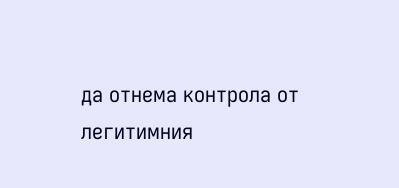да отнема контрола от легитимния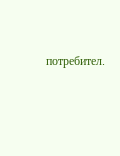потребител.